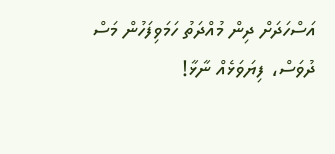އަސްހަދަށް ދިން މުއްދަތު ހަމަވިފަހުން މަސް ދުވަސް، ފިޔަވަޅެއް ނާޅާ!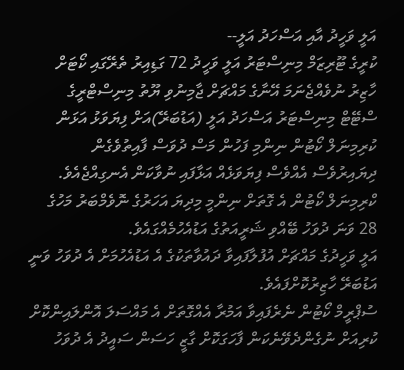އަލީ ވަހީދު އާއި އަސްހަދު އަލީ--
ކުރީގެ ޓޫރިޒަމް މިނިސްޓަރު އަލީ ވަހީދު 72 ގަޑިއިރު ތެރޭގައި ކޯޓަށް ހާޒިރު ނުވެއްޖެނަމަ އޭނާގެ މައްޗަށް ޖާމިނުވި ޔޫތު މިނިސްޓްރީގެ ސްޓޭޓް މިނިސްޓަރު އަސްހަދު އަލީ (އަޑުބަރޭ)އަށް ފިޔަވަޅު އަޅަން ކުރިމިނަލް ކޯޓުން ނިންމި ފަހުން މަސް ދުވަސް ފާއިތުވެގެން ދިޔައިރުވެސް އެއްވެސް ފިޔަވަޅެއް އަޅާފައި ނުވާކަން އެނގިއްޖެއެވެ.
ކްރިމިނަލް ކޯޓުން އެ ގޮތަށް ނިންމީ މިދިޔަ އަހަރުގެ ނޮވެމްބަރު މަހުގެ 28 ވަނަ ދުވަހު ބޭއްވި ޝަރީއަތުގެ އަޑުއެހުމެއްގައެވެ.
އަލީ ވަހީދުގެ މައްޗަށް އުފުލާފައިވާ ދައުވާތަކުގެ އެ އަޑުއެހުމަށް އެ ދުވަހު ވަނީ އަޑުބަރޭ ހާޒިރުކޮށްފައެވެ.
ސުޕްރީމް ކޯޓުން ނެރެފައިވާ އަމުރާ އެއްގޮތަށް އެ މައްސަލަ އޮންލައިންކޮށް ކުރިއަށް ނުގެންދެވޭނެކަން ފާހަގަކޮށް ގާޒީ ހަސަން ސައީދު އެ ދުވަހު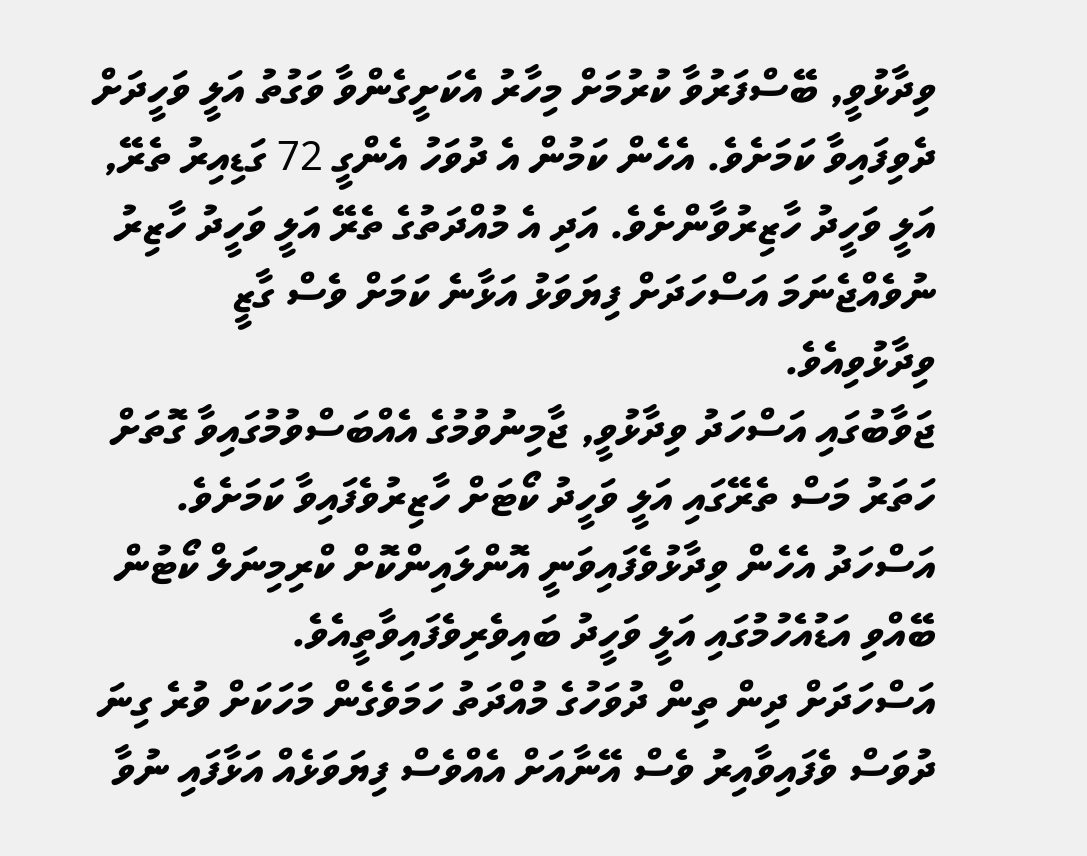ވިދާޅުވީ, ބޭސްފަރުވާ ކުރުމަށް މިހާރު އެކަށީގެންވާ ވަގުތު އަލީ ވަހީދަށް ދެވިފައިވާ ކަމަށެވެ. އެހެން ކަމުން އެ ދުވަހު އެންގީ 72 ގަޑިއިރު ތެރޭ, އަލީ ވަހީދު ހާޒިރުވާންށެވެ. އަދި އެ މުއްދަތުގެ ތެރޭ އަލީ ވަހީދު ހާޒިރު ނުވެއްޖެނަމަ އަސްހަދަށް ފިޔަވަޅު އަޅާނެ ކަމަށް ވެސް ގާޒީ ވިދާޅުވިއެވެ.
ޖަވާބުގައި އަސްހަދު ވިދާޅުވީ, ޖާމިނުވުމުގެ އެއްބަސްވުމުގައިވާ ގޮތަށް ހަތަރު މަސް ތެރޭގައި އަލީ ވަހީދު ކޯޓަށް ހާޒިރުވެފައިވާ ކަމަށެވެ. އަސްހަދު އެހެން ވިދާޅުވެފައިވަނީ އޮންލައިންކޮށް ކްރިމިނަލް ކޯޓުން ބޭއްވި އަޑުއެހުމުގައި އަލީ ވަހީދު ބައިވެރިވެފައިވާތީއެވެ.
އަސްހަދަށް ދިން ތިން ދުވަހުގެ މުއްދަތު ހަމަވެގެން މަހަކަށް ވުރެ ގިނަ ދުވަސް ވެފައިވާއިރު ވެސް އޭނާއަށް އެއްވެސް ފިޔަވަޅެއް އަޅާފައި ނުވާ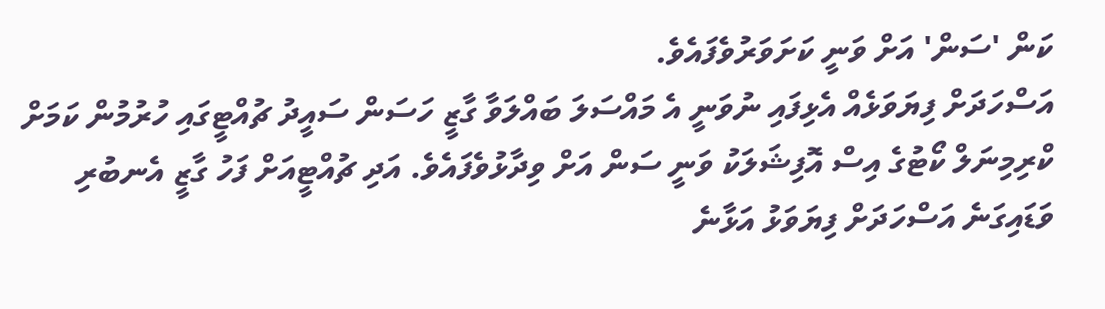ކަން 'ސަން' އަށް ވަނީ ކަށަވަރުވެފައެވެ.
އަސްހަދަށް ފިޔަވަޅެއް އެޅިފައި ނުވަނީ އެ މައްސަލަ ބައްލަވާ ގާޒީ ހަސަން ސައީދު ޗުއްޓީގައި ހުރުމުން ކަމަށް ކްރިމިނަލް ކޯޓުގެ އިސް އޮފިޝަލަކު ވަނީ ސަން އަށް ވިދާޅުވެފައެވެ. އަދި ޗުއްޓީއަށް ފަހު ގާޒީ އެނބުރި ވަޑައިގަނެ އަސްހަދަށް ފިޔަވަޅު އަޅާނެ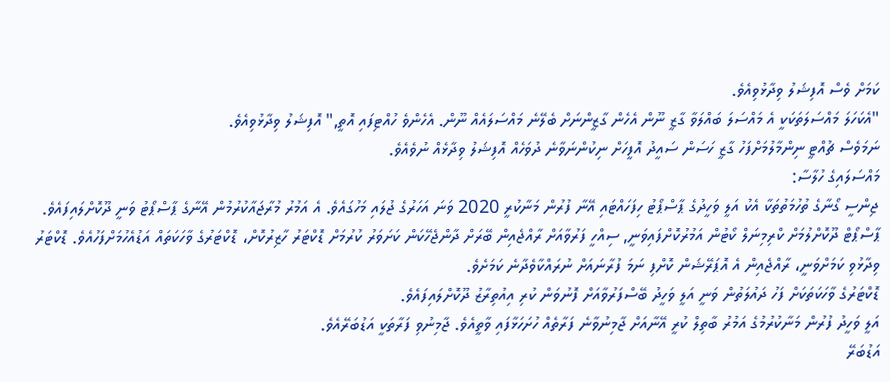ކަމަށް ވެސް އޮފިޝަލު ވިދާޅުވިއެވެ.
"އެކަހަލަ މައްސަލަތަކަކީ އެ މައްސަލަ ބައްލަވާ ގާޒީ ނޫން އެހެން ގާޒީންނަށް ބެލޭނެ މައްސަލައެއް ނޫން. އެހެންވެ ހުއްޓިފައި އޮތީ," އޮފިޝަލު ވިދާޅުވިއެވެ.
ނަމަވެސް ޗުއްޓީ ނިންމާލުމަށްފަހު ގާޒީ ހަސަން ސައީދު އޮފީހަށް ނިކުންނަވާނެ ދުވަހެއް އޮފިޝަލު ވިދާޅެއް ނުވެއެވެ.
މައްސަލައިގެ ހުލާސާ:
ޖިންސީ ގޯނާގެ ތުހުމަތުތަކާ އެކު އަލީ ވަހީދުގެ ޕާސްޕޯޓު ހިފަހައްޓައި އޭނާ ފުރުން މަނާކުރީ 2020 ވަނަ އަހަރުގެ ޖުލައި މަހުގައެވެ. އެ އަމުރު މުރާޖައާކުރުމުން އޭނާގެ ޕާސްޕޯޓު ވަނީ ދޫކޮށްލައިފައެވެ.
ޕާސްޕޯޓް ދޫކޮށްލުމަށް ކްރިމިނަލް ކޯޓުން އަމުރުކޮށްފައިވަނީ, ސިއްހީ ފަރުވާއަށް ރާއްޖެއިން ބޭރަށް ދާންޖެހޭކަން ކަށަވަރު ކުރުމަށް ޑޮކްޓަރު ހާޒިރުކޮށް، ޑޮކްޓަރުގެ ވާހަކަތައް އަޑުއެހުމަށްފަހުއެވެ. ޑޮކްޓަރު ވިދާޅުވި ކަމަށްވަނީ، ރާއްޖެއިން އެ އޮޕަރޭޝަން ކޮށްފި ނަމަ ފުރާނައަށް ނުރައްކާވެދާނެ ކަމަށެވެ.
ޑޮކްޓަރުގެ ވާހަކަތަކަށް ފަހު ދައުލަތުން ވަނީ އަލީ ވަހީދު ބޭސްފަރުވާއަށް ފޮނުވަން ކުރި އިއުތިރާޒު ދޫކޮށްލައިފައެވެ.
އަލީ ވަހީދު ފުރުން މަނާކުރުމުގެ އަމުރު ބާތިލް ކުރީ އޭނާއަށް ޖާމިނުވާނެ ފަރާތެއް ހުށަހަޅާފައި ވާތީއެވެ. ޖާމިނުވި ފަރާތަކީ އަޑުބަރޭއެވެ.
އަޑުބަރޭ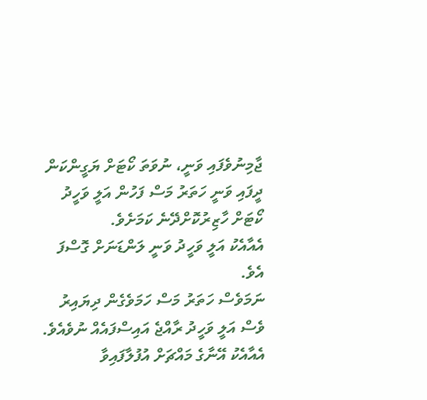ޖާމިނުވެފައި ވަނީ، ނުވަތަ ކޯޓަށް ޔަގީންކަން ދީފައި ވަނީ ހަތަރު މަސް ފަހުން އަލީ ވަހީދު ކޯޓަށް ހާޒިރުކޮށްދޭނެ ކަމަށެވެ.
އެއާއެކު އަލީ ވަހީދު ވަނީ ލަންޑަނަށް ގޮސްފަ އެވެ.
ނަމަވެސް ހަތަރު މަސް ހަމަވެގެން ދިޔައިރު ވެސް އަލީ ވަހީދު ރާއްޖެ އައިސްފައެއް ނުވެއެވެ. އެއާއެކު އޭނާގެ މައްޗަށް އުފުލާފައިވާ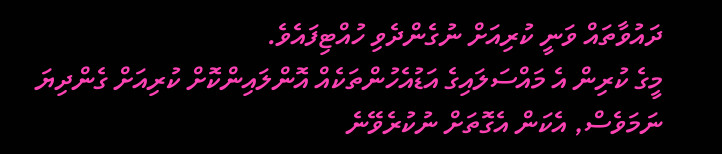ދައުވާތައް ވަނީ ކުރިއަށް ނުގެންދެވި ހުއްޓިފައެވެ.
މީގެ ކުރިން އެ މައްސަލައިގެ އަޑުއެހުންތަކެއް އޮންލައިންކޮށް ކުރިއަށް ގެންދިޔަ ނަމަވެސް, އެކަން އެގޮތަށް ނުކުރެވޭނެ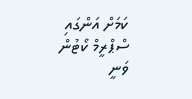ކަމަށް އަންގައި ސްޕްރީމް ކޯޓުން ވަނީ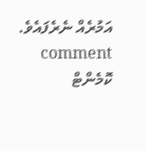އަމުރެއް ނެރެފައެވެ.
comment ކޮމެންޓް